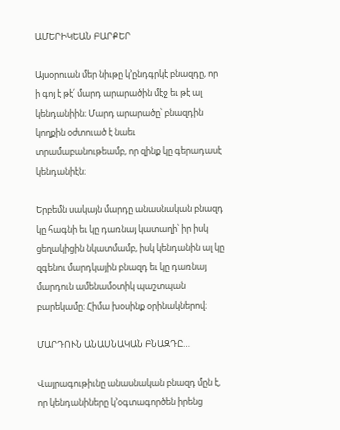ԱՄԵՐԻԿԵԱՆ ԲԱՐՔԵՐ

Այսօրուան մեր նիւթը կ՚ընդգրկէ բնազդը, որ ի գոյ է թէ՛ մարդ արարածին մէջ եւ թէ ալ կենդանիին։ Մարդ արարածը՝ բնազդին կողքին օժտուած է նաեւ տրամաբանութեամբ, որ զինք կը գերադասէ կենդանիէն։

Երբեմն սակայն մարդը անասնական բնազդ կը հագնի եւ կը դառնայ կատաղի՝ իր իսկ ցեղակիցին նկատմամբ, իսկ կենդանին ալ կը զգենու մարդկային բնազդ եւ կը դառնայ մարդուն ամենամօտիկ պաշտպան բարեկամը։ Հիմա խօսինք օրինակներով։

ՄԱՐԴՈՒՆ ԱՆԱՍՆԱԿԱՆ ԲՆԱԶԴԸ…

Վայրագութիւնը անասնական բնազդ մըն է, որ կենդանիները կ՚օգտագործեն իրենց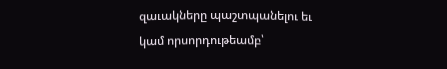զաւակները պաշտպանելու եւ կամ որսորդութեամբ՝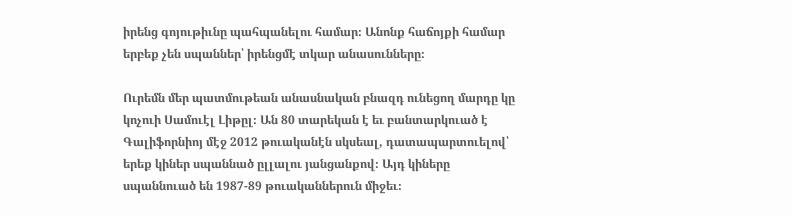իրենց գոյութիւնը պահպանելու համար։ Անոնք հաճոյքի համար երբեք չեն սպաններ՝ իրենցմէ տկար անասունները։

Ուրեմն մեր պատմութեան անասնական բնազդ ունեցող մարդը կը կոչուի Սամուէլ Լիթըլ։ Ան 80 տարեկան է եւ բանտարկուած է Գալիֆորնիոյ մէջ 2012 թուականէն սկսեալ, դատապարտուելով՝ երեք կիներ սպաննած ըլլալու յանցանքով։ Այդ կիները սպաննուած են 1987-89 թուականներուն միջեւ։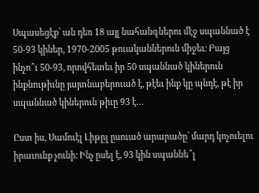Սպասեցէք՝ ան դեռ 18 այլ նահանգներու մէջ սպաննած է 50-93 կիներ, 1970-2005 թուականներուն միջեւ։ Բայց ինչո՞ւ 50-93, որովհետեւ իր 50 սպաննած կիներուն ինքնութիւնը յայտնաբերուած է, թէեւ ինք կը պնդէ, թէ իր սպաննած կիներուն թիւը 93 է…

Ըստ իս, Սամուէլ Լիթըլ ըսուած արարածը՝ մարդ կոչուելու իրաւունք չունի։ Ինչ ըսել է, 93 կին սպաննե՞լ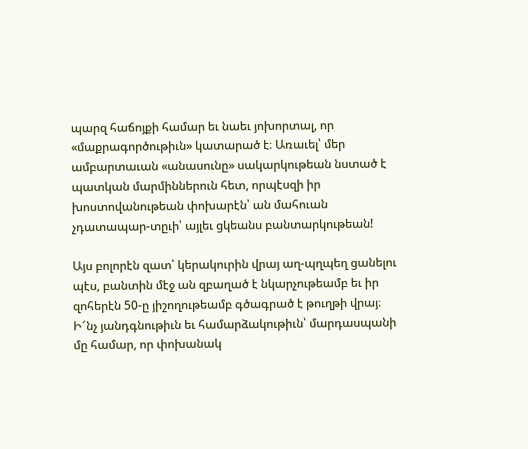պարզ հաճոյքի համար եւ նաեւ յոխորտալ, որ «մաքրագործութիւն» կատարած է։ Առաւել՝ մեր ամբարտաւան «անասունը» սակարկութեան նստած է պատկան մարմիններուն հետ, որպէսզի իր խոստովանութեան փոխարէն՝ ան մահուան չդատապար-տըւի՝ այլեւ ցկեանս բանտարկութեան!

Այս բոլորէն զատ՝ կերակուրին վրայ աղ-պղպեղ ցանելու պէս, բանտին մէջ ան զբաղած է նկարչութեամբ եւ իր զոհերէն 50-ը յիշողութեամբ գծագրած է թուղթի վրայ։ Ի՜նչ յանդգնութիւն եւ համարձակութիւն՝ մարդասպանի մը համար, որ փոխանակ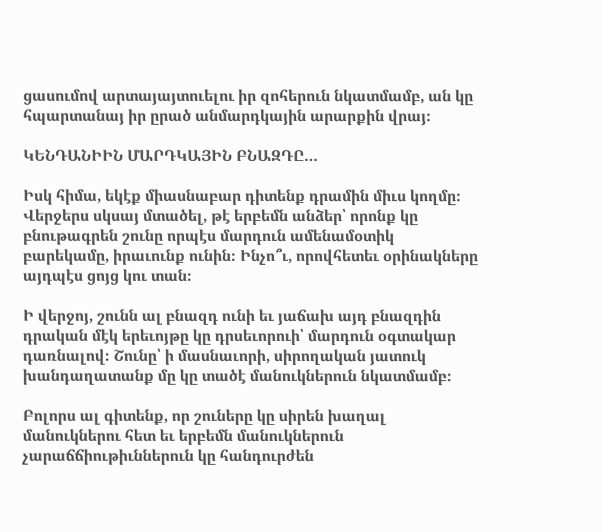ցասումով արտայայտուելու իր զոհերուն նկատմամբ, ան կը հպարտանայ իր ըրած անմարդկային արարքին վրայ։

ԿԵՆԴԱՆԻԻՆ ՄԱՐԴԿԱՅԻՆ ԲՆԱԶԴԸ…

Իսկ հիմա, եկէք միասնաբար դիտենք դրամին միւս կողմը։ Վերջերս սկսայ մտածել, թէ երբեմն անձեր՝ որոնք կը բնութագրեն շունը որպէս մարդուն ամենամօտիկ բարեկամը, իրաւունք ունին։ Ինչո՞ւ, որովհետեւ օրինակները այդպէս ցոյց կու տան։

Ի վերջոյ, շունն ալ բնազդ ունի եւ յաճախ այդ բնազդին դրական մէկ երեւոյթը կը դրսեւորուի՝ մարդուն օգտակար դառնալով։ Շունը՝ ի մասնաւորի, սիրողական յատուկ խանդաղատանք մը կը տածէ մանուկներուն նկատմամբ։

Բոլորս ալ գիտենք, որ շուները կը սիրեն խաղալ մանուկներու հետ եւ երբեմն մանուկներուն չարաճճիութիւններուն կը հանդուրժեն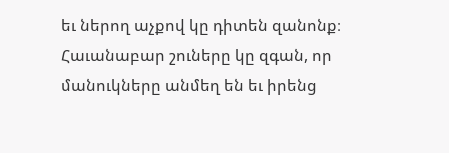եւ ներող աչքով կը դիտեն զանոնք։ Հաւանաբար շուները կը զգան, որ մանուկները անմեղ են եւ իրենց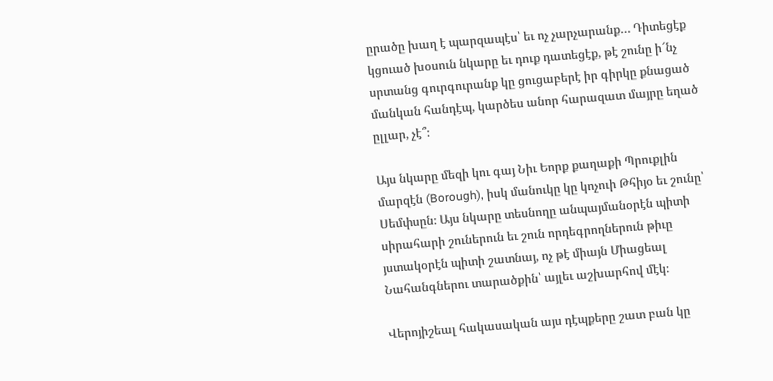ըրածը խաղ է պարզապէս՝ եւ ոչ չարչարանք… Դիտեցէք կցուած խօսուն նկարը եւ դուք դատեցէք, թէ շունը ի՜նչ սրտանց գուրգուրանք կը ցուցաբերէ իր գիրկը քնացած մանկան հանդէպ, կարծես անոր հարազատ մայրը եղած ըլլար, չէ՞։

Այս նկարը մեզի կու գայ Նիւ Եորք քաղաքի Պրուքլին մարզէն (Borough), իսկ մանուկը կը կոչուի Թհիյօ եւ շունը՝ Սեմփսըն։ Այս նկարը տեսնողը անպայմանօրէն պիտի սիրահարի շուներուն եւ շուն որդեգրողներուն թիւը յստակօրէն պիտի շատնայ, ոչ թէ միայն Միացեալ Նահանգներու տարածքին՝ այլեւ աշխարհով մէկ։

Վերոյիշեալ հակասական այս դէպքերը շատ բան կը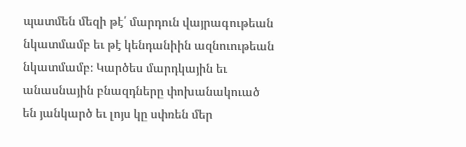պատմեն մեզի թէ՛ մարդուն վայրագութեան նկատմամբ եւ թէ կենդանիին ազնուութեան նկատմամբ։ Կարծես մարդկային եւ անասնային բնազդները փոխանակուած են յանկարծ եւ լոյս կը սփռեն մեր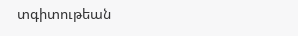տգիտութեան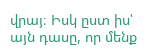վրայ։ Իսկ ըստ իս՝ այն դասը, որ մենք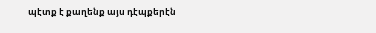պէտք է քաղենք այս դէպքերէն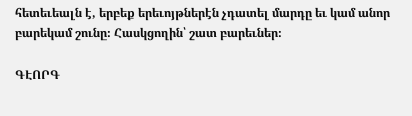հետեւեալն է, երբեք երեւոյթներէն չդատել մարդը եւ կամ անոր բարեկամ շունը։ Հասկցողին՝ շատ բարեւներ։

ԳԷՈՐԳ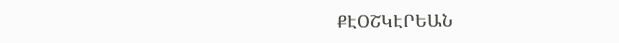ՔԷՕՇԿԷՐԵԱՆ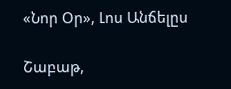«Նոր Օր», Լոս Անճելըս

Շաբաթ,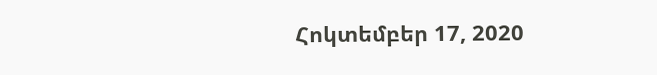Հոկտեմբեր 17, 2020